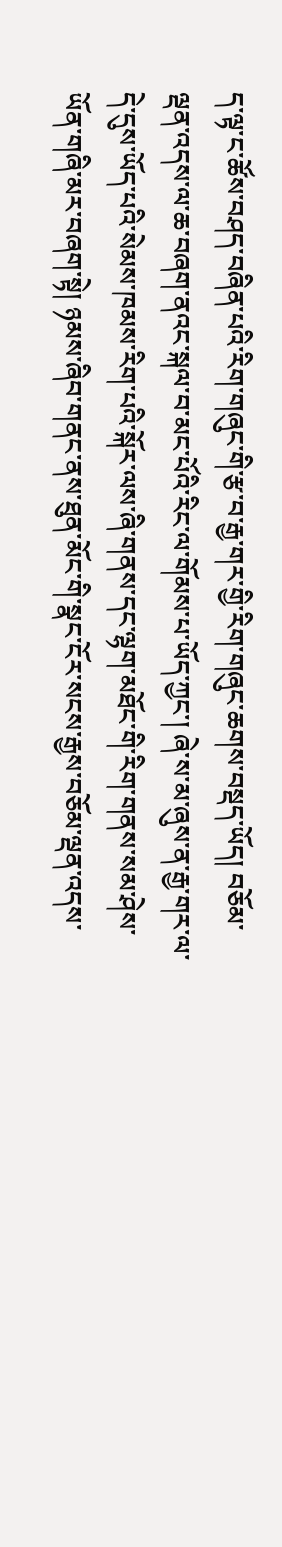ད་ལྟ་ང་ཚོས་བཤད་བཞིན་པའི་རིག་གཞུང་གི་རྩ་བ་རྒྱ་གར་གྱི་རིག་གཞུང་ཆགས་བསྡད་ཡོད། བཅོམ་ལྡན་འདས་ལ་ཆ་བཞག་ནའང་སྐལ་བ་མང་པོའི་རིང་ལ་གོམས་པ་ཡོད་ཀྱང་། ཞེ་ས་མ་ཞུས་ན་རྒྱ་གར་ལ་དེ་དུས་ཡོད་པའི་སེམས་ཁམས་རིག་པའི་སྐོར་ལས་ཞི་གནས་དང་ལྷག་མཐོང་གི་རིག་གནས་སམ་ཤེས་ཡོན་གཞི་མར་བཞག་སྟེ། ཉམས་ཞིབ་གནང་ནས་ཐུན་མོང་གི་སྣང་ངོར་སངས་རྒྱས་བཅོམ་ལྡན་འདས་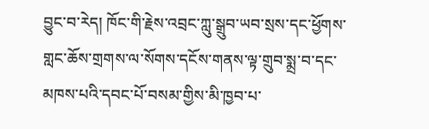བྱུང་བ་རེད། ཁོང་གི་རྗེས་འབྲང་ཀླུ་སྒྲུབ་ཡབ་སྲས་དང་ཕྱོགས་གླང་ཆོས་གྲགས་ལ་སོགས་དངོས་གནས་ལྟ་གྲུབ་སྨྲ་བ་དང་མཁས་པའི་དབང་པོ་བསམ་གྱིས་མི་ཁྱབ་པ་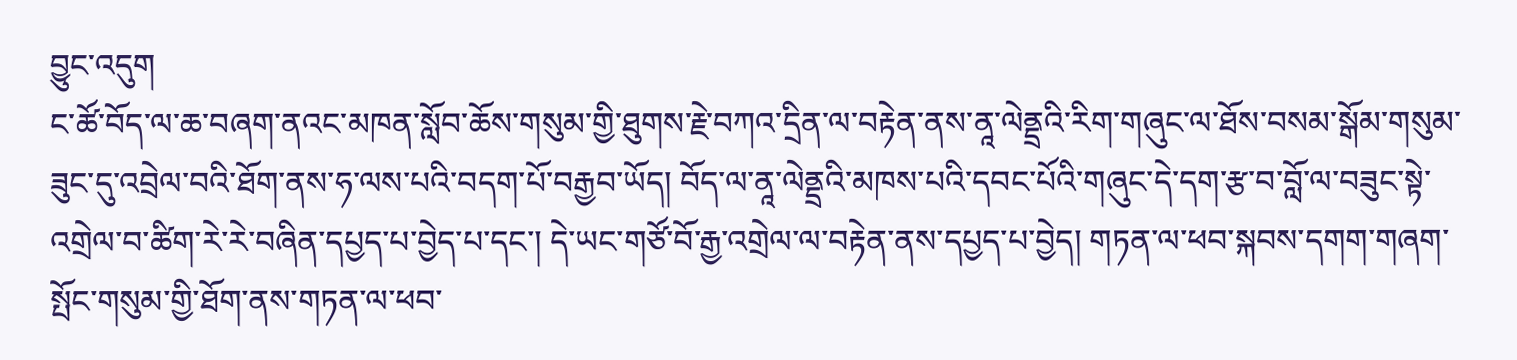བྱུང་འདུག
ང་ཚོ་བོད་ལ་ཆ་བཞག་ནའང་མཁན་སློབ་ཆོས་གསུམ་གྱི་ཐུགས་རྗེ་བཀའ་དྲིན་ལ་བརྟེན་ནས་ནཱ་ལེནྡྲའི་རིག་གཞུང་ལ་ཐོས་བསམ་སྒོམ་གསུམ་ཟུང་དུ་འབྲེལ་བའི་ཐོག་ནས་ཧ་ལས་པའི་བདག་པོ་བརྒྱབ་ཡོད། བོད་ལ་ནཱ་ལེནྡྲའི་མཁས་པའི་དབང་པོའི་གཞུང་དེ་དག་རྩ་བ་བློ་ལ་བཟུང་སྟེ་འགྲེལ་བ་ཚིག་རེ་རེ་བཞིན་དཔྱད་པ་བྱེད་པ་དང་། དེ་ཡང་གཙོ་བོ་རྒྱ་འགྲེལ་ལ་བརྟེན་ནས་དཔྱད་པ་བྱེད། གཏན་ལ་ཕབ་སྐབས་དགག་གཞག་སྤོང་གསུམ་གྱི་ཐོག་ནས་གཏན་ལ་ཕབ་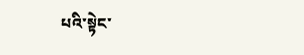པའི་སྟེང་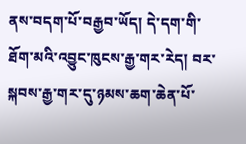ནས་བདག་པོ་བརྒྱབ་ཡོད། དེ་དག་གི་ཐོག་མའི་འབྱུང་ཁུངས་རྒྱ་གར་རེད། བར་སྐབས་རྒྱ་གར་དུ་ཉམས་ཆག་ཆེན་པོ་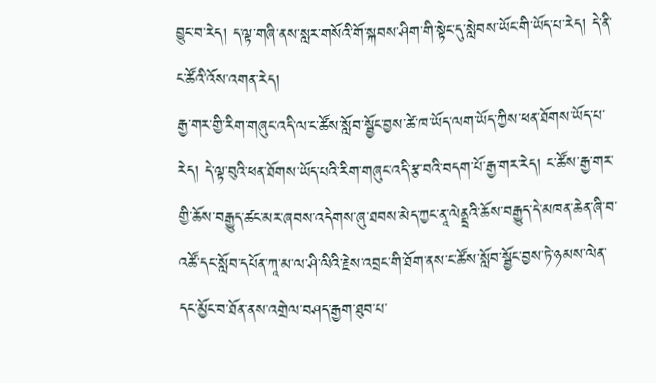བྱུང་བ་རེད། ད་ལྟ་གཞི་ནས་སླར་གསོའི་གོ་སྐབས་ཤིག་གི་སྟེང་དུ་སླེབས་ཡོང་གི་ཡོད་པ་རེད། དེ་ནི་ང་ཚོའི་འོས་འགན་རེད།
རྒྱ་གར་གྱི་རིག་གཞུང་འདི་ལ་ང་ཚོས་སློབ་སྦྱོང་བྱས་ཚེ་ཁ་ཡོད་ལག་ཡོད་ཀྱིས་ཕན་ཐོགས་ཡོད་པ་རེད། དེ་ལྟ་བུའི་ཕན་ཐོགས་ཡོད་པའི་རིག་གཞུང་འདི་རྩ་བའི་བདག་པོ་རྒྱ་གར་རེད། ང་ཚོས་རྒྱ་གར་གྱི་ཆོས་བརྒྱུད་ཚང་མར་ཞབས་འདེགས་ཞུ་ཐབས་མེད་ཀྱང་ནཱ་ལེནྡྲའི་ཆོས་བརྒྱུད་དེ་མཁན་ཆེན་ཞི་བ་འཚོ་དང་སློབ་དཔོན་ཀཱ་མ་ལ་ཤི་ལིའི་རྗེས་འབྲང་གི་ཐོག་ནས་ང་ཚོས་སློབ་སྦྱོང་བྱས་ཏེ་ཉམས་ལེན་དང་མྱོང་བ་ཐོན་ནས་འགྲེལ་བཤད་རྒྱག་ཐུབ་པ་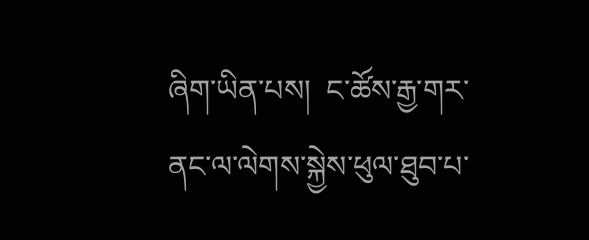ཞིག་ཡིན་པས།  ང་ཚོས་རྒྱ་གར་ནང་ལ་ལེགས་སྐྱེས་ཕུལ་ཐུབ་པ་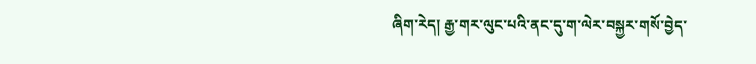ཞིག་རེད། རྒྱ་གར་ལུང་པའི་ནང་དུ་ག་ལེར་བསྐྱར་གསོ་བྱེད་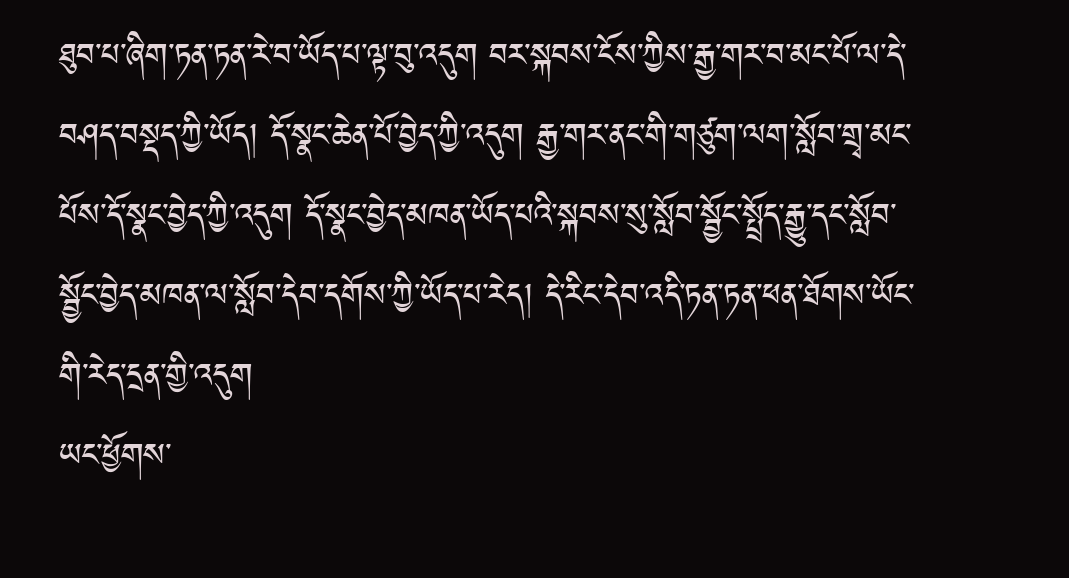ཐུབ་པ་ཞིག་ཏན་ཏན་རེ་བ་ཡོད་པ་ལྟ་བུ་འདུག བར་སྐབས་ངོས་ཀྱིས་རྒྱ་གར་བ་མང་པོ་ལ་དེ་བཤད་བསྡད་ཀྱི་ཡོད། དོ་སྣང་ཆེན་པོ་བྱེད་ཀྱི་འདུག རྒྱ་གར་ནང་གི་གཙུག་ལག་སློབ་གྲྭ་མང་པོས་དོ་སྣང་བྱེད་ཀྱི་འདུག དོ་སྣང་བྱེད་མཁན་ཡོད་པའི་སྐབས་སུ་སློབ་སྦྱོང་སྤྲོད་རྒྱུ་དང་སློབ་སྦྱོང་བྱེད་མཁན་ལ་སློབ་དེབ་དགོས་ཀྱི་ཡོད་པ་རེད། དེ་རིང་དེབ་འདི་ཏན་ཏན་ཕན་ཐོགས་ཡོང་གི་རེད་དྲན་གྱི་འདུག
ཡང་ཕྱོགས་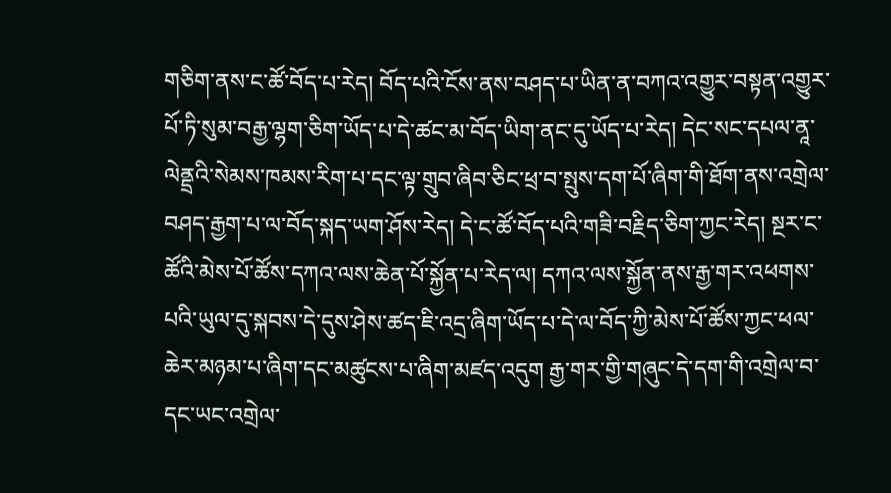གཅིག་ནས་ང་ཚོ་བོད་པ་རེད། བོད་པའི་ངོས་ནས་བཤད་པ་ཡིན་ན་བཀའ་འགྱུར་བསྟན་འགྱུར་པོ་ཏི་སུམ་བརྒྱ་ལྷག་ཅིག་ཡོད་པ་དེ་ཚང་མ་བོད་ཡིག་ནང་དུ་ཡོད་པ་རེད། དེང་སང་དཔལ་ནཱ་ལེནྡྲའི་སེམས་ཁམས་རིག་པ་དང་ལྟ་གྲུབ་ཞིབ་ཅིང་ཕྲ་བ་སྤུས་དག་པོ་ཞིག་གི་ཐོག་ནས་འགྲེལ་བཤད་རྒྱག་པ་ལ་བོད་སྐད་ཡག་ཤོས་རེད། དེ་ང་ཚོ་བོད་པའི་གཟི་བརྗིད་ཅིག་ཀྱང་རེད། སྔར་ང་ཚོའི་མེས་པོ་ཚོས་དཀའ་ལས་ཆེན་པོ་སྐྱོན་པ་རེད་ལ། དཀའ་ལས་སྐྱོན་ནས་རྒྱ་གར་འཕགས་པའི་ཡུལ་དུ་སྐབས་དེ་དུས་ཤེས་ཚད་ཇི་འདྲ་ཞིག་ཡོད་པ་དེ་ལ་བོད་ཀྱི་མེས་པོ་ཚོས་ཀྱང་ཕལ་ཆེར་མཉམ་པ་ཞིག་དང་མཚུངས་པ་ཞིག་མཛད་འདུག རྒྱ་གར་གྱི་གཞུང་དེ་དག་གི་འགྲེལ་བ་དང་ཡང་འགྲེལ་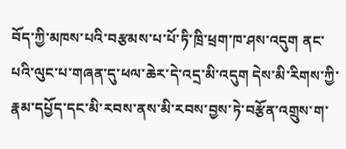བོད་ཀྱི་མཁས་པའི་བརྩམས་པ་པོ་ཏི་ཁྲི་ཕྲག་ཁ་ཤས་འདུག ནང་པའི་ལུང་པ་གཞན་དུ་ཕལ་ཆེར་དེ་འདྲ་མི་འདུག དེས་མི་རིགས་ཀྱི་རྣམ་དཔྱོད་དང་མི་རབས་ནས་མི་རབས་བྱས་ཏེ་བརྩོན་འགྲུས་ག་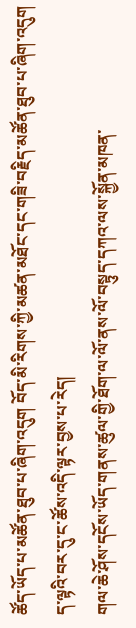ཚོད་ཡོད་པ་མཚོན་ཐུབ་པ་ཞིག་འདུག བོད་མི་རིགས་ཀྱི་མཚན་མཐོང་དང་གཟི་བརྗིད་མཚོན་ཐུབ་པ་ཞིག་འདུག ད་ལྟའི་བར་དུ་ང་ཚོས་འདི་ལྟར་བྱས་པ་རེད།
གལ་ཆེ་ཤོས་དངོས་ཡོད་གནས་ཚུལ་གྱི་ཐོག་ལ་ལོ་ནས་ལོ་བསྟུད་དཀའ་ལས་སྐྱོན་མཁན་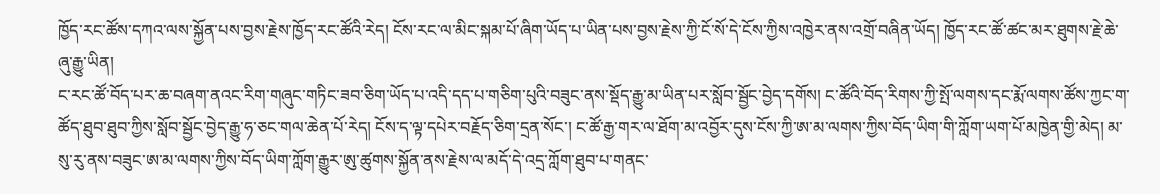ཁྱོད་རང་ཚོས་དཀའ་ལས་སྐྱོན་པས་བྱས་རྗེས་ཁྱོད་རང་ཚོའི་རེད། ངོས་རང་ལ་མིང་སྐམ་པོ་ཞིག་ཡོད་པ་ཡིན་པས་བྱས་རྗེས་ཀྱི་ངོ་སོ་དེ་ངོས་ཀྱིས་འཁྱེར་ནས་འགྲོ་བཞིན་ཡོད། ཁྱོད་རང་ཚོ་ཚང་མར་ཐུགས་རྗེ་ཆེ་ཞུ་རྒྱུ་ཡིན།
ང་རང་ཚོ་བོད་པར་ཆ་བཞག་ནའང་རིག་གཞུང་གཏིང་ཟབ་ཅིག་ཡོད་པ་འདི་དད་པ་གཅིག་པུའི་བཟུང་ནས་སྡོད་རྒྱུ་མ་ཡིན་པར་སློབ་སྦྱོང་བྱེད་དགོས། ང་ཚོའི་བོད་རིགས་ཀྱི་སྤོ་ལགས་དང་རྨོ་ལགས་ཚོས་ཀྱང་ག་ཚོད་ཐུབ་ཐུབ་ཀྱིས་སློབ་སྦྱོང་བྱེད་རྒྱུ་ཧ་ཅང་གལ་ཆེན་པོ་རེད། ངོས་ད་ལྟ་དཔེར་བརྗོད་ཅིག་དྲན་སོང་། ང་ཚོ་རྒྱ་གར་ལ་ཐོག་མ་འབྱོར་དུས་ངོས་ཀྱི་ཨ་མ་ལགས་ཀྱིས་བོད་ཡིག་གི་ཀློག་ཡག་པོ་མཁྱེན་གྱི་མེད། མ་སུ་རུ་ནས་བཟུང་ཨ་མ་ལགས་ཀྱིས་བོད་ཡིག་ཀློག་རྒྱུར་ཨུ་ཚུགས་སྐྱོན་ནས་རྗེས་ལ་མདོ་དེ་འདྲ་ཀློག་ཐུབ་པ་གནང་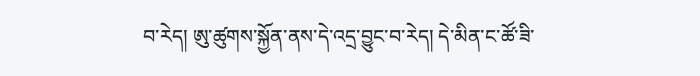བ་རེད། ཨུ་ཚུགས་སྐྱོན་ནས་དེ་འདྲ་བྱུང་བ་རེད། དེ་མིན་ང་ཚོ་ཟི་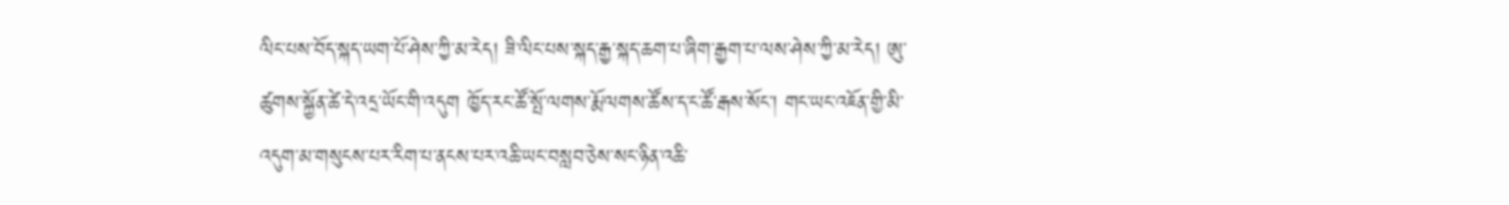ལིང་པས་བོད་སྐད་ཡག་པོ་ཤེས་ཀྱི་མ་རེད། ཟི་ལིང་པས་སྐད་རྒྱ་སྐད་ཆག་པ་ཞིག་རྒྱག་པ་ལས་ཤེས་ཀྱི་མ་རེད། ཨུ་ཚུགས་སྐྱོན་ཚེ་དེ་འདྲ་ཡོང་གི་འདུག ཁྱོད་རང་ཚོ་སྤོ་ལགས་རྨོ་ལགས་ཚོས་ད་ང་ཚོ་རྒས་སོང་། གང་ཡང་འཇོན་གྱི་མི་འདུག་མ་གསུངས་པར་རིག་པ་ནངས་པར་འཆི་ཡང་བསླབ་ཅེས་སང་ཉིན་འཆི་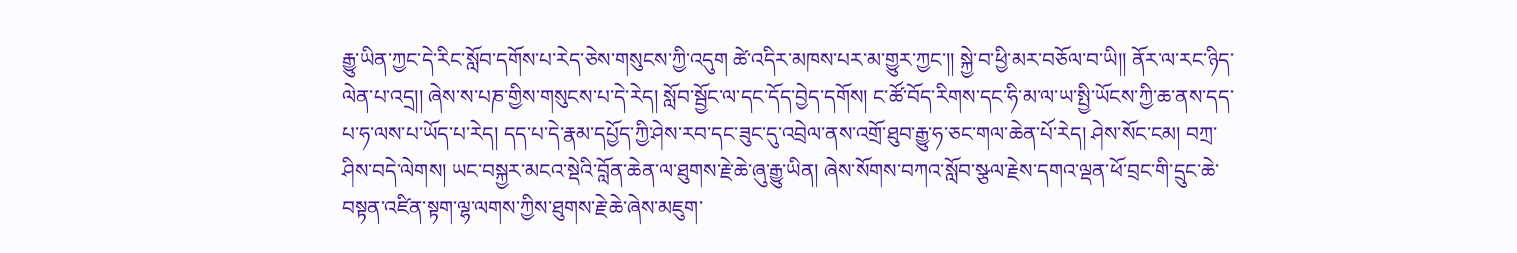རྒྱུ་ཡིན་ཀྱང་དེ་རིང་སློབ་དགོས་པ་རེད་ཅེས་གསུངས་ཀྱི་འདུག ཚེ་འདིར་མཁས་པར་མ་གྱུར་ཀྱང་།། སྐྱེ་བ་ཕྱི་མར་བཅོལ་བ་ཡི།། ནོར་ལ་རང་ཉིད་ལེན་པ་འདྲ།། ཞེས་ས་པཎ་གྱིས་གསུངས་པ་དེ་རེད། སློབ་སྦྱོང་ལ་དང་དོད་བྱེད་དགོས། ང་ཚོ་བོད་རིགས་དང་ཧི་མ་ལ་ཡ་སྤྱི་ཡོངས་ཀྱི་ཆ་ནས་དད་པ་ཧ་ལས་པ་ཡོད་པ་རེད། དད་པ་དེ་རྣམ་དཔྱོད་ཀྱི་ཤེས་རབ་དང་ཟུང་དུ་འབྲེལ་ནས་འགྲོ་ཐུབ་རྒྱུ་ཧ་ཅང་གལ་ཆེན་པོ་རེད། ཤེས་སོང་ངམ། བཀྲ་ཤིས་བདེ་ལེགས། ཡང་བསྐྱར་མངའ་སྡེའི་བློན་ཆེན་ལ་ཐུགས་རྗེ་ཆེ་ཞུ་རྒྱུ་ཡིན། ཞེས་སོགས་བཀའ་སློབ་སྩལ་རྗེས་དགའ་ལྡན་ཕོ་བྲང་གི་དྲུང་ཆེ་བསྟན་འཛིན་སྟག་ལྷ་ལགས་ཀྱིས་ཐུགས་རྗེ་ཆེ་ཞེས་མཇུག་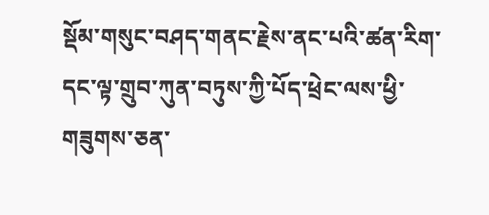སྡོམ་གསུང་བཤད་གནང་རྗེས་ནང་པའི་ཚན་རིག་དང་ལྟ་གྲུབ་ཀུན་བཏུས་ཀྱི་པོད་ཕྲེང་ལས་ཕྱི་གཟུགས་ཅན་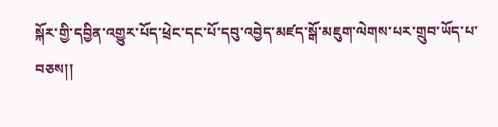སྐོར་གྱི་དབྱིན་འགྱུར་པོད་ཕྲེང་དང་པོ་དབུ་འབྱེད་མཛད་སྒོ་མཇུག་ལེགས་པར་གྲུབ་ཡོད་པ་བཅས།།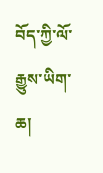བོད་ཀྱི་ལོ་རྒྱུས་ཡིག་ཆ།